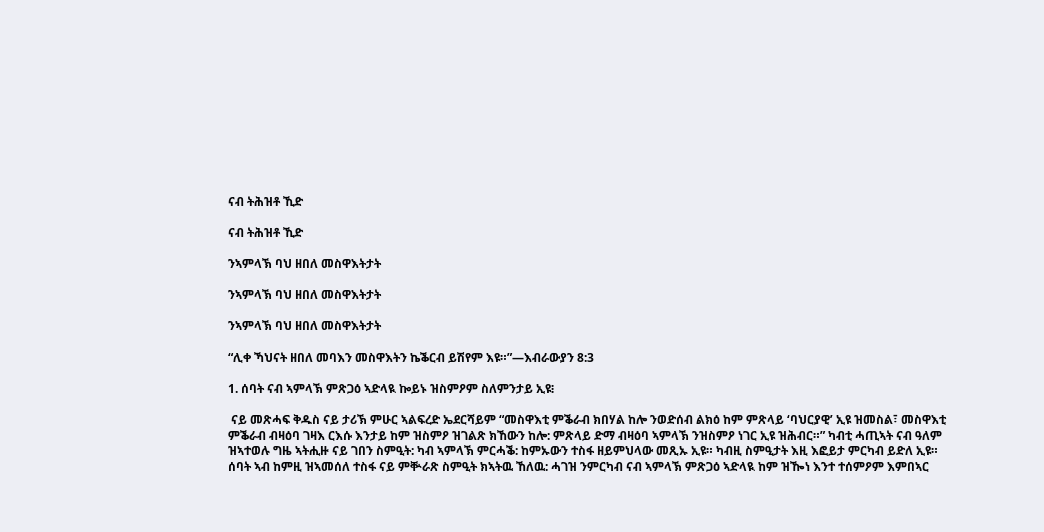ናብ ትሕዝቶ ኺድ

ናብ ትሕዝቶ ኺድ

ንኣምላኽ ባህ ዘበለ መስዋእትታት

ንኣምላኽ ባህ ዘበለ መስዋእትታት

ንኣምላኽ ባህ ዘበለ መስዋእትታት

“ሊቀ ኻህናት ዘበለ መባእን መስዋእትን ኬቕርብ ይሽየም እዩ።”—እብራውያን 8:3

1. ሰባት ናብ ኣምላኽ ምጽጋዕ ኣድላዪ ኰይኑ ዝስምዖም ስለምንታይ ኢዩ፧

 ናይ መጽሓፍ ቅዱስ ናይ ታሪኽ ምሁር ኣልፍረድ ኤደርሻይም “መስዋእቲ ምቕራብ ክበሃል ከሎ ንወድሰብ ልክዕ ከም ምጽላይ ‘ባህርያዊ’ ኢዩ ዝመስል፣ መስዋእቲ ምቕራብ ብዛዕባ ገዛእ ርእሱ እንታይ ከም ዝስምዖ ዝገልጽ ክኸውን ከሎ: ምጽላይ ድማ ብዛዕባ ኣምላኽ ንዝስምዖ ነገር ኢዩ ዝሕብር።” ካብቲ ሓጢኣት ናብ ዓለም ዝኣተወሉ ግዜ ኣትሒዙ ናይ ገበን ስምዒት: ካብ ኣምላኽ ምርሓቕ: ከምኡውን ተስፋ ዘይምህላው መጺኡ ኢዩ። ካብዚ ስምዒታት እዚ እፎይታ ምርካብ ይድለ ኢዩ። ሰባት ኣብ ከምዚ ዝኣመሰለ ተስፋ ናይ ምቝራጽ ስምዒት ክኣትዉ ኸለዉ: ሓገዝ ንምርካብ ናብ ኣምላኽ ምጽጋዕ ኣድላዪ ከም ዝዀነ እንተ ተሰምዖም እምበኣር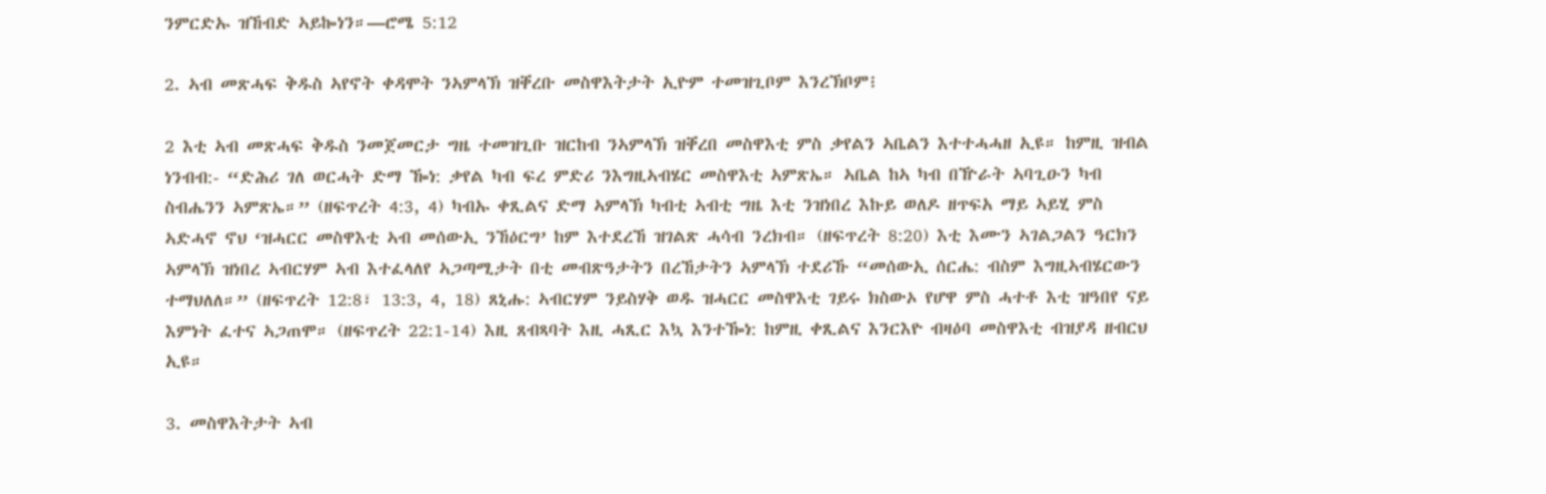ንምርድኡ ዝኸብድ ኣይኰነን።—ሮሜ 5:12

2. ኣብ መጽሓፍ ቅዱስ ኣየኖት ቀዳሞት ንኣምላኽ ዝቐረቡ መስዋእትታት ኢዮም ተመዝጊቦም እንረኽቦም፧

2 እቲ ኣብ መጽሓፍ ቅዱስ ንመጀመርታ ግዜ ተመዝጊቡ ዝርከብ ንኣምላኽ ዝቐረበ መስዋእቲ ምስ ቃየልን ኣቤልን እተተሓሓዘ ኢዩ። ከምዚ ዝብል ነንብብ:- “ድሕሪ ገለ ወርሓት ድማ ዀነ: ቃየል ካብ ፍረ ምድሪ ንእግዚኣብሄር መስዋእቲ ኣምጽኤ። ኣቤል ከኣ ካብ በዅራት ኣባጊዑን ካብ ስብሔንን ኣምጽኤ።” (ዘፍጥረት 4:3, 4) ካብኡ ቀጺልና ድማ ኣምላኽ ካብቲ ኣብቲ ግዜ እቲ ንዝነበረ እኩይ ወለዶ ዘጥፍአ ማይ ኣይሂ ምስ ኣድሓኖ ኖህ ‘ዝሓርር መስዋእቲ ኣብ መሰውኢ ንኸዕርግ’ ከም እተደረኸ ዝገልጽ ሓሳብ ንረክብ። (ዘፍጥረት 8:20) እቲ እሙን ኣገልጋልን ዓርክን ኣምላኽ ዝነበረ ኣብርሃም ኣብ እተፈላለየ ኣጋጣሚታት በቲ መብጽዓታትን በረኸታትን ኣምላኽ ተደሪኹ “መሰውኢ ሰርሔ: ብስም እግዚኣብሄርውን ተማህለለ።” (ዘፍጥረት 12:8፣ 13:3, 4, 18) ጸኒሑ: ኣብርሃም ንይስሃቅ ወዱ ዝሓርር መስዋእቲ ገይሩ ክስውኦ የሆዋ ምስ ሓተቶ እቲ ዝዓበየ ናይ እምነት ፈተና ኣጋጠሞ። (ዘፍጥረት 22:1-14) እዚ ጸብጻባት እዚ ሓጺር እኳ እንተዀነ: ከምዚ ቀጺልና እንርእዮ ብዛዕባ መስዋእቲ ብዝያዳ ዘብርህ ኢዩ።

3. መስዋእትታት ኣብ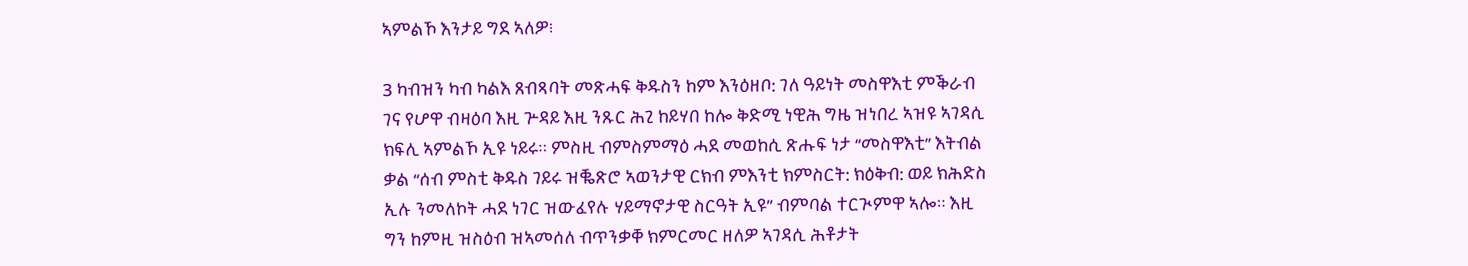ኣምልኾ እንታይ ግደ ኣለዎ፧

3 ካብዝን ካብ ካልእ ጸብጻባት መጽሓፍ ቅዱስን ከም እንዕዘቦ: ገለ ዓይነት መስዋእቲ ምቕራብ ገና የሆዋ ብዛዕባ እዚ ጕዳይ እዚ ንጹር ሕጊ ከይሃበ ከሎ ቅድሚ ነዊሕ ግዜ ዝነበረ ኣዝዩ ኣገዳሲ ክፍሊ ኣምልኾ ኢዩ ነይሩ። ምስዚ ብምስምማዕ ሓደ መወከሲ ጽሑፍ ነታ “መስዋእቲ” እትብል ቃል “ሰብ ምስቲ ቅዱስ ገይሩ ዝቘጽሮ ኣወንታዊ ርክብ ምእንቲ ክምስርት: ክዕቅብ: ወይ ክሕድስ ኢሉ ንመለኮት ሓደ ነገር ዝውፈየሉ ሃይማኖታዊ ስርዓት ኢዩ” ብምባል ተርጒምዋ ኣሎ። እዚ ግን ከምዚ ዝስዕብ ዝኣመሰለ ብጥንቃቐ ክምርመር ዘለዎ ኣገዳሲ ሕቶታት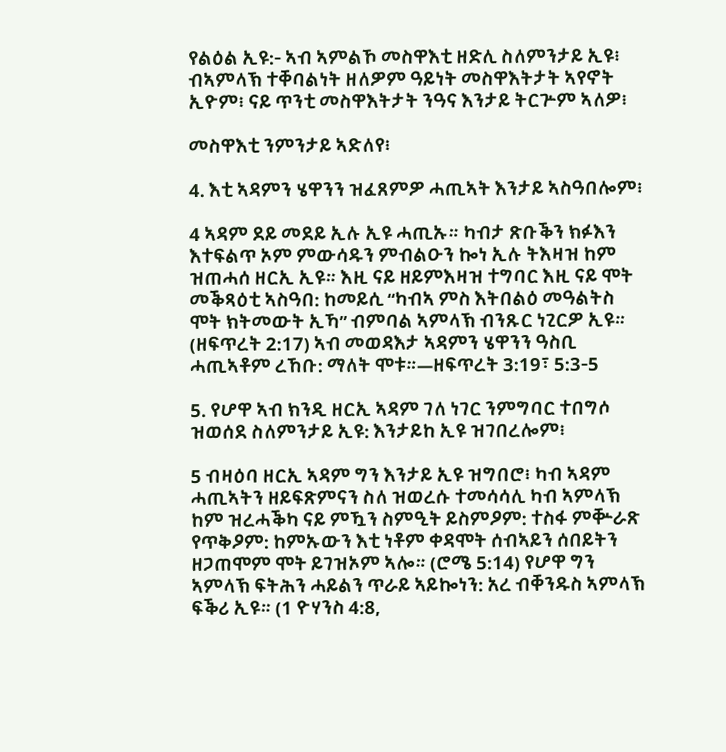የልዕል ኢዩ:- ኣብ ኣምልኾ መስዋእቲ ዘድሊ ስለምንታይ ኢዩ፧ ብኣምላኽ ተቐባልነት ዘለዎም ዓይነት መስዋእትታት ኣየኖት ኢዮም፧ ናይ ጥንቲ መስዋእትታት ንዓና እንታይ ትርጕም ኣለዎ፧

መስዋእቲ ንምንታይ ኣድለየ፧

4. እቲ ኣዳምን ሄዋንን ዝፈጸምዎ ሓጢኣት እንታይ ኣስዓበሎም፧

4 ኣዳም ደይ መደይ ኢሉ ኢዩ ሓጢኡ። ካብታ ጽቡቕን ክፉእን እተፍልጥ ኦም ምውሳዱን ምብልዑን ኰነ ኢሉ ትእዛዝ ከም ዝጠሓሰ ዘርኢ ኢዩ። እዚ ናይ ዘይምእዛዝ ተግባር እዚ ናይ ሞት መቕጻዕቲ ኣስዓበ: ከመይሲ “ካብኣ ምስ እትበልዕ መዓልትስ ሞት ክትመውት ኢኻ” ብምባል ኣምላኽ ብንጹር ነጊርዎ ኢዩ። (ዘፍጥረት 2:17) ኣብ መወዳእታ ኣዳምን ሄዋንን ዓስቢ ሓጢኣቶም ረኸቡ: ማለት ሞቱ።—ዘፍጥረት 3:19፣ 5:3-5

5. የሆዋ ኣብ ክንዲ ዘርኢ ኣዳም ገለ ነገር ንምግባር ተበግሶ ዝወሰደ ስለምንታይ ኢዩ: እንታይከ ኢዩ ዝገበረሎም፧

5 ብዛዕባ ዘርኢ ኣዳም ግን እንታይ ኢዩ ዝግበሮ፧ ካብ ኣዳም ሓጢኣትን ዘይፍጽምናን ስለ ዝወረሱ ተመሳሳሊ ካብ ኣምላኽ ከም ዝረሓቕካ ናይ ምዃን ስምዒት ይስምዖም: ተስፋ ምቝራጽ የጥቅዖም: ከምኡውን እቲ ነቶም ቀዳሞት ሰብኣይን ሰበይትን ዘጋጠሞም ሞት ይገዝኦም ኣሎ። (ሮሜ 5:14) የሆዋ ግን ኣምላኽ ፍትሕን ሓይልን ጥራይ ኣይኰነን: አረ ብቐንዱስ ኣምላኽ ፍቕሪ ኢዩ። (1 ዮሃንስ 4:8,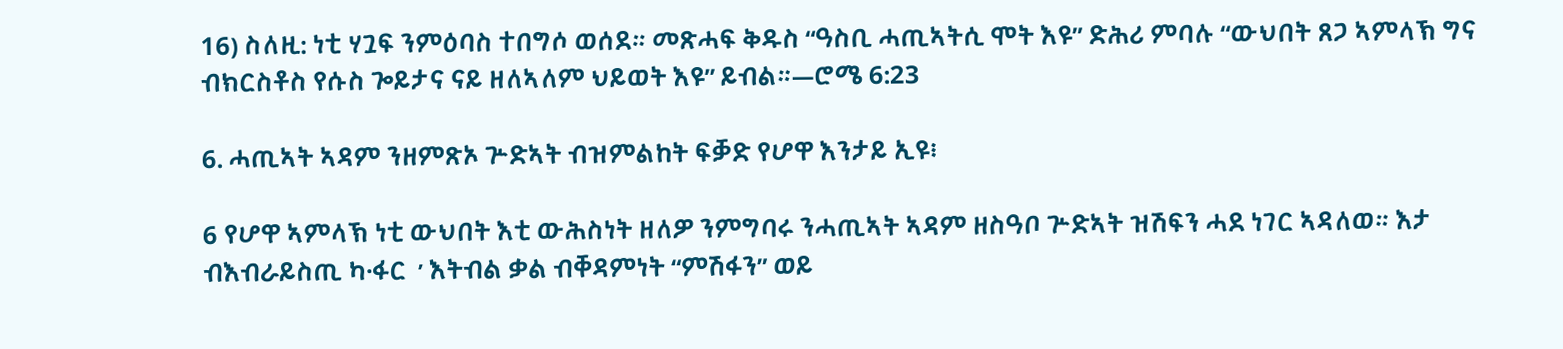16) ስለዚ: ነቲ ሃጓፍ ንምዕባስ ተበግሶ ወሰደ። መጽሓፍ ቅዱስ “ዓስቢ ሓጢኣትሲ ሞት እዩ” ድሕሪ ምባሉ “ውህበት ጸጋ ኣምላኽ ግና ብክርስቶስ የሱስ ጐይታና ናይ ዘለኣለም ህይወት እዩ” ይብል።—ሮሜ 6:23

6. ሓጢኣት ኣዳም ንዘምጽኦ ጕድኣት ብዝምልከት ፍቓድ የሆዋ እንታይ ኢዩ፧

6 የሆዋ ኣምላኽ ነቲ ውህበት እቲ ውሕስነት ዘለዎ ንምግባሩ ንሓጢኣት ኣዳም ዘስዓቦ ጕድኣት ዝሽፍን ሓደ ነገር ኣዳለወ። እታ ብእብራይስጢ ካ·ፋር  ʹ እትብል ቃል ብቐዳምነት “ምሽፋን” ወይ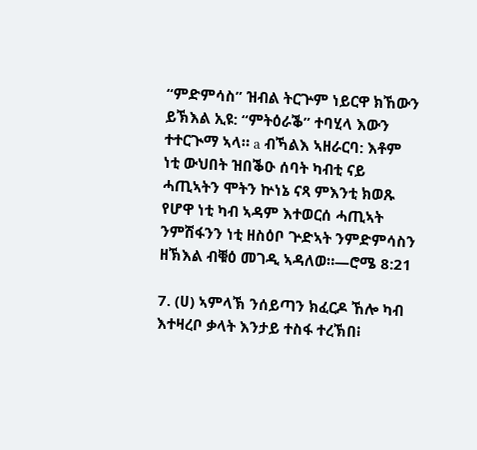“ምድምሳስ” ዝብል ትርጕም ነይርዋ ክኸውን ይኽእል ኢዩ: “ምትዕራቕ” ተባሂላ እውን ተተርጒማ ኣላ። a ብኻልእ ኣዘራርባ: እቶም ነቲ ውህበት ዝበቕዑ ሰባት ካብቲ ናይ ሓጢኣትን ሞትን ኵነኔ ናጻ ምእንቲ ክወጹ የሆዋ ነቲ ካብ ኣዳም እተወርሰ ሓጢኣት ንምሽፋንን ነቲ ዘስዕቦ ጕድኣት ንምድምሳስን ዘኽእል ብቑዕ መገዲ ኣዳለወ።—ሮሜ 8:21

7. (ሀ) ኣምላኽ ንሰይጣን ክፈርዶ ኸሎ ካብ እተዛረቦ ቃላት እንታይ ተስፋ ተረኽበ፧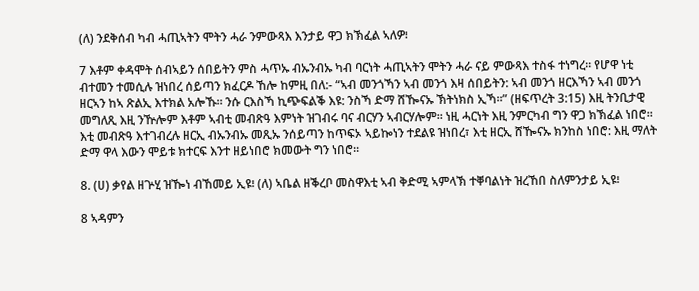(ለ) ንደቅሰብ ካብ ሓጢኣትን ሞትን ሓራ ንምውጻእ እንታይ ዋጋ ክኽፈል ኣለዎ፧

7 እቶም ቀዳሞት ሰብኣይን ሰበይትን ምስ ሓጥኡ ብኡንብኡ ካብ ባርነት ሓጢኣትን ሞትን ሓራ ናይ ምውጻእ ተስፋ ተነግረ። የሆዋ ነቲ ብተመን ተመሲሉ ዝነበረ ሰይጣን ክፈርዶ ኸሎ ከምዚ በለ:- “ኣብ መንጎኻን ኣብ መንጎ እዛ ሰበይትን: ኣብ መንጎ ዘርእኻን ኣብ መንጎ ዘርኣን ከኣ ጽልኢ እተክል አሎኹ። ንሱ ርእስኻ ኪጭፍልቕ እዩ: ንስኻ ድማ ሸዀናኡ ኽትነክስ ኢኻ።” (ዘፍጥረት 3:15) እዚ ትንቢታዊ መግለጺ እዚ ንዅሎም እቶም ኣብቲ መብጽዓ እምነት ዝገብሩ ባና ብርሃን ኣብርሃሎም። ነዚ ሓርነት እዚ ንምርካብ ግን ዋጋ ክኽፈል ነበሮ። እቲ መብጽዓ እተገብረሉ ዘርኢ ብኡንብኡ መጺኡ ንሰይጣን ከጥፍኦ ኣይኰነን ተደልዩ ዝነበረ፣ እቲ ዘርኢ ሸዀናኡ ክንከስ ነበሮ: እዚ ማለት ድማ ዋላ እውን ሞይቱ ክተርፍ እንተ ዘይነበሮ ክመውት ግን ነበሮ።

8. (ሀ) ቃየል ዘጕሂ ዝዀነ ብኸመይ ኢዩ፧ (ለ) ኣቤል ዘቕረቦ መስዋእቲ ኣብ ቅድሚ ኣምላኽ ተቐባልነት ዝረኸበ ስለምንታይ ኢዩ፧

8 ኣዳምን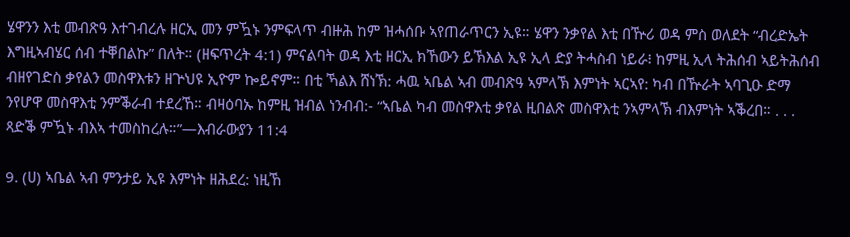ሄዋንን እቲ መብጽዓ እተገብረሉ ዘርኢ መን ምዃኑ ንምፍላጥ ብዙሕ ከም ዝሓሰቡ ኣየጠራጥርን ኢዩ። ሄዋን ንቃየል እቲ በዅሪ ወዳ ምስ ወለደት “ብረድኤት እግዚኣብሄር ሰብ ተቐበልኩ” በለት። (ዘፍጥረት 4:1) ምናልባት ወዳ እቲ ዘርኢ ክኸውን ይኽእል ኢዩ ኢላ ድያ ትሓስብ ነይራ፧ ከምዚ ኢላ ትሕሰብ ኣይትሕሰብ ብዘየገድስ ቃየልን መስዋእቱን ዘጕህዩ ኢዮም ኰይኖም። በቲ ኻልእ ሸነኽ: ሓዉ ኣቤል ኣብ መብጽዓ ኣምላኽ እምነት ኣርኣየ: ካብ በዅራት ኣባጊዑ ድማ ንየሆዋ መስዋእቲ ንምቕራብ ተደረኸ። ብዛዕባኡ ከምዚ ዝብል ነንብብ:- “ኣቤል ካብ መስዋእቲ ቃየል ዚበልጽ መስዋእቲ ንኣምላኽ ብእምነት ኣቕረበ። . . . ጻድቕ ምዃኑ ብእኣ ተመስከረሉ።”—እብራውያን 11:4

9. (ሀ) ኣቤል ኣብ ምንታይ ኢዩ እምነት ዘሕደረ: ነዚኸ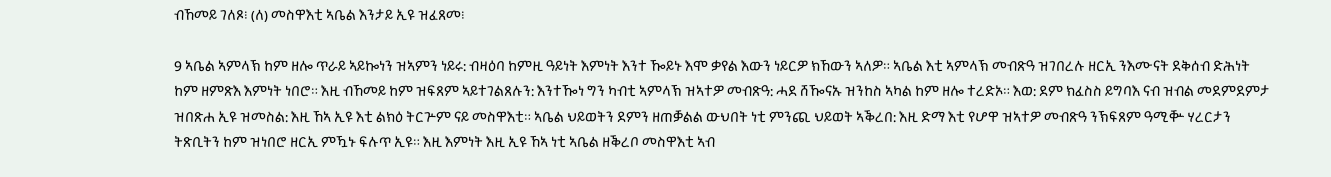ብኸመይ ገለጾ፧ (ለ) መስዋእቲ ኣቤል እንታይ ኢዩ ዝፈጸመ፧

9 ኣቤል ኣምላኽ ከም ዘሎ ጥራይ ኣይኰነን ዝኣምን ነይሩ: ብዛዕባ ከምዚ ዓይነት እምነት እንተ ዀይኑ እሞ ቃየል እውን ነይርዎ ክኸውን ኣለዎ። ኣቤል እቲ ኣምላኽ መብጽዓ ዝገበረሉ ዘርኢ ንእሙናት ደቅሰብ ድሕነት ከም ዘምጽእ እምነት ነበሮ። እዚ ብኸመይ ከም ዝፍጸም ኣይተገልጸሉን: እንተዀነ ግን ካብቲ ኣምላኽ ዝኣተዎ መብጽዓ: ሓደ ሸዀናኡ ዝንከስ ኣካል ከም ዘሎ ተረድኦ። እወ: ደም ክፈስስ ይግባእ ናብ ዝብል መደምደምታ ዝበጽሐ ኢዩ ዝመስል: እዚ ኸኣ ኢዩ እቲ ልክዕ ትርጕም ናይ መስዋእቲ። ኣቤል ህይወትን ደምን ዘጠቓልል ውህበት ነቲ ምንጪ ህይወት ኣቕረበ: እዚ ድማ እቲ የሆዋ ዝኣተዎ መብጽዓ ንኽፍጸም ዓሚቝ ሃረርታን ትጽቢትን ከም ዝነበሮ ዘርኢ ምዃኑ ፍሉጥ ኢዩ። እዚ እምነት እዚ ኢዩ ኸኣ ነቲ ኣቤል ዘቕረቦ መስዋእቲ ኣብ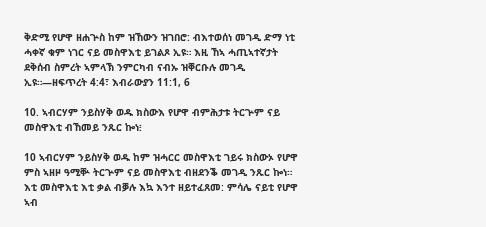ቅድሚ የሆዋ ዘሐጕስ ከም ዝኸውን ዝገበሮ: ብእተወሰነ መገዲ ድማ ነቲ ሓቀኛ ቁም ነገር ናይ መስዋእቲ ይገልጾ ኢዩ። እዚ ኸኣ ሓጢኣተኛታት ደቅሰብ ስምረት ኣምላኽ ንምርካብ ናብኡ ዝቐርቡሉ መገዲ ኢዩ።—ዘፍጥረት 4:4፣ እብራውያን 11:1, 6

10. ኣብርሃም ንይስሃቅ ወዱ ክስውእ የሆዋ ብምሕታቱ ትርጕም ናይ መስዋእቲ ብኸመይ ንጹር ኰነ፧

10 ኣብርሃም ንይስሃቅ ወዱ ከም ዝሓርር መስዋእቲ ገይሩ ክስውኦ የሆዋ ምስ ኣዘዞ ዓሚቝ ትርጕም ናይ መስዋእቲ ብዘደንቕ መገዲ ንጹር ኰነ። እቲ መስዋእቲ እቲ ቃል ብቓሉ እኳ እንተ ዘይተፈጸመ: ምሳሌ ናይቲ የሆዋ ኣብ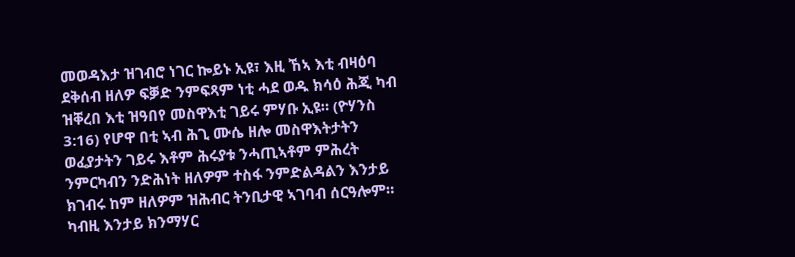መወዳእታ ዝገብሮ ነገር ኰይኑ ኢዩ፣ እዚ ኸኣ እቲ ብዛዕባ ደቅሰብ ዘለዎ ፍቓድ ንምፍጻም ነቲ ሓደ ወዱ ክሳዕ ሕጂ ካብ ዝቐረበ እቲ ዝዓበየ መስዋእቲ ገይሩ ምሃቡ ኢዩ። (ዮሃንስ 3:16) የሆዋ በቲ ኣብ ሕጊ ሙሴ ዘሎ መስዋእትታትን ወፈያታትን ገይሩ እቶም ሕሩያቱ ንሓጢኣቶም ምሕረት ንምርካብን ንድሕነት ዘለዎም ተስፋ ንምድልዳልን እንታይ ክገብሩ ከም ዘለዎም ዝሕብር ትንቢታዊ ኣገባብ ሰርዓሎም። ካብዚ እንታይ ክንማሃር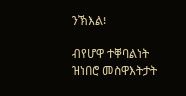ንኽእል፧

ብየሆዋ ተቐባልነት ዝነበሮ መስዋእትታት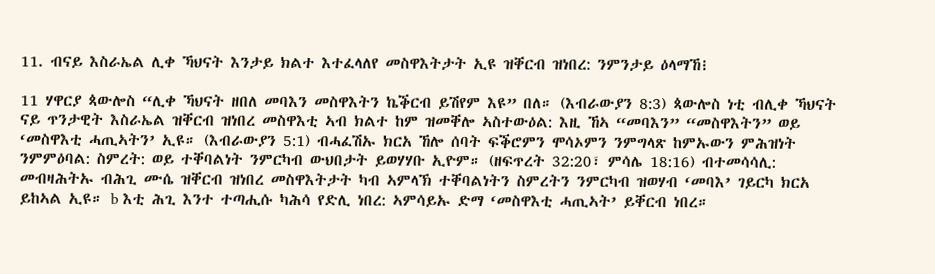11. ብናይ እስራኤል ሊቀ ኻህናት እንታይ ክልተ እተፈላለየ መስዋእትታት ኢዩ ዝቐርብ ዝነበረ: ንምንታይ ዕላማኸ፧

11 ሃዋርያ ጳውሎስ “ሊቀ ኻህናት ዘበለ መባእን መስዋእትን ኬቕርብ ይሽየም እዩ” በለ። (እብራውያን 8:3) ጳውሎስ ነቲ ብሊቀ ኻህናት ናይ ጥንታዊት እስራኤል ዝቐርብ ዝነበረ መስዋእቲ ኣብ ክልተ ከም ዝመቐሎ ኣስተውዕል: እዚ ኸኣ “መባእን” “መስዋእትን” ወይ ‘መስዋእቲ ሓጢኣትን’ ኢዩ። (እብራውያን 5:1) ብሓፈሽኡ ክርአ ኸሎ ሰባት ፍቕሮምን ሞሳኦምን ንምግላጽ ከምኡውን ምሕዝነት ንምምዕባል: ስምረት: ወይ ተቐባልነት ንምርካብ ውህበታት ይወሃሃቡ ኢዮም። (ዘፍጥረት 32:20፣ ምሳሌ 18:16) ብተመሳሳሊ: መብዛሕትኡ ብሕጊ ሙሴ ዝቐርብ ዝነበረ መስዋእትታት ካብ ኣምላኽ ተቐባልነትን ስምረትን ንምርካብ ዝወሃብ ‘መባእ’ ገይርካ ክርአ ይከኣል ኢዩ። b እቲ ሕጊ እንተ ተጣሒሱ ካሕሳ የድሊ ነበረ: ኣምሳይኡ ድማ ‘መስዋእቲ ሓጢኣት’ ይቐርብ ነበረ።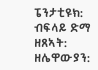ፔንታቲዩክ: ብፍላይ ድማ ዘጸኣት: ዘሌዋውያን: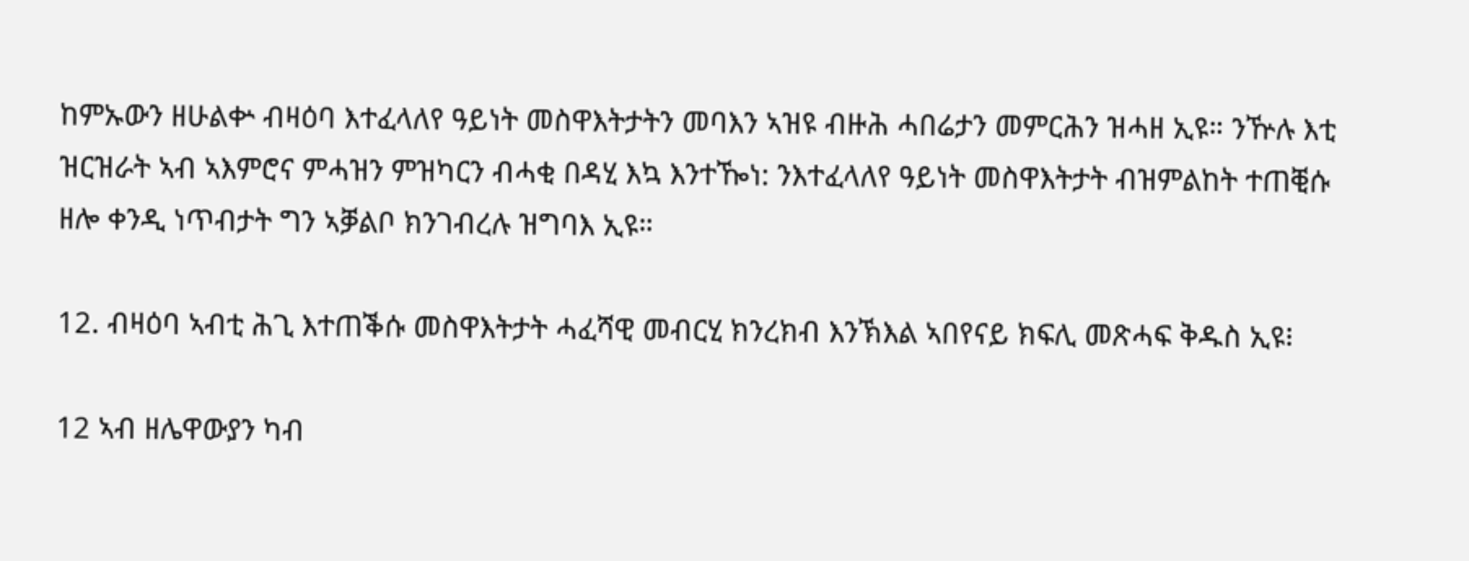ከምኡውን ዘሁልቍ ብዛዕባ እተፈላለየ ዓይነት መስዋእትታትን መባእን ኣዝዩ ብዙሕ ሓበሬታን መምርሕን ዝሓዘ ኢዩ። ንዅሉ እቲ ዝርዝራት ኣብ ኣእምሮና ምሓዝን ምዝካርን ብሓቂ በዳሂ እኳ እንተዀነ: ንእተፈላለየ ዓይነት መስዋእትታት ብዝምልከት ተጠቒሱ ዘሎ ቀንዲ ነጥብታት ግን ኣቓልቦ ክንገብረሉ ዝግባእ ኢዩ።

12. ብዛዕባ ኣብቲ ሕጊ እተጠቕሱ መስዋእትታት ሓፈሻዊ መብርሂ ክንረክብ እንኽእል ኣበየናይ ክፍሊ መጽሓፍ ቅዱስ ኢዩ፧

12 ኣብ ዘሌዋውያን ካብ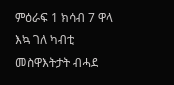ምዕራፍ 1 ክሳብ 7 ዋላ እኳ ገለ ካብቲ መስዋእትታት ብሓደ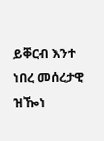ይቐርብ እንተ ነበረ መሰረታዊ ዝዀነ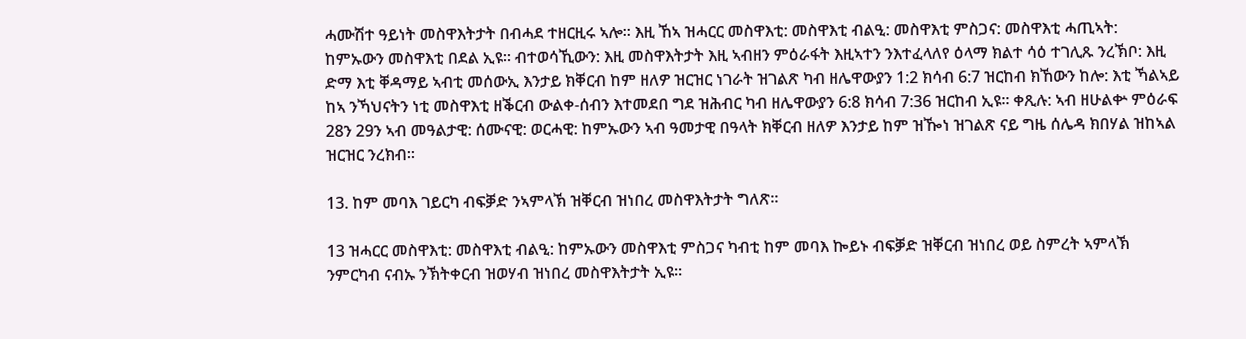ሓሙሽተ ዓይነት መስዋእትታት በብሓደ ተዘርዚሩ ኣሎ። እዚ ኸኣ ዝሓርር መስዋእቲ: መስዋእቲ ብልዒ: መስዋእቲ ምስጋና: መስዋእቲ ሓጢኣት: ከምኡውን መስዋእቲ በደል ኢዩ። ብተወሳኺውን: እዚ መስዋእትታት እዚ ኣብዘን ምዕራፋት እዚኣተን ንእተፈላለየ ዕላማ ክልተ ሳዕ ተገሊጹ ንረኽቦ: እዚ ድማ እቲ ቐዳማይ ኣብቲ መሰውኢ እንታይ ክቐርብ ከም ዘለዎ ዝርዝር ነገራት ዝገልጽ ካብ ዘሌዋውያን 1:2 ክሳብ 6:7 ዝርከብ ክኸውን ከሎ: እቲ ኻልኣይ ከኣ ንኻህናትን ነቲ መስዋእቲ ዘቕርብ ውልቀ-ሰብን እተመደበ ግደ ዝሕብር ካብ ዘሌዋውያን 6:8 ክሳብ 7:36 ዝርከብ ኢዩ። ቀጺሉ: ኣብ ዘሁልቍ ምዕራፍ 28ን 29ን ኣብ መዓልታዊ: ሰሙናዊ: ወርሓዊ: ከምኡውን ኣብ ዓመታዊ በዓላት ክቐርብ ዘለዎ እንታይ ከም ዝዀነ ዝገልጽ ናይ ግዜ ሰሌዳ ክበሃል ዝከኣል ዝርዝር ንረክብ።

13. ከም መባእ ገይርካ ብፍቓድ ንኣምላኽ ዝቐርብ ዝነበረ መስዋእትታት ግለጽ።

13 ዝሓርር መስዋእቲ: መስዋእቲ ብልዒ: ከምኡውን መስዋእቲ ምስጋና ካብቲ ከም መባእ ኰይኑ ብፍቓድ ዝቐርብ ዝነበረ ወይ ስምረት ኣምላኽ ንምርካብ ናብኡ ንኽትቀርብ ዝወሃብ ዝነበረ መስዋእትታት ኢዩ።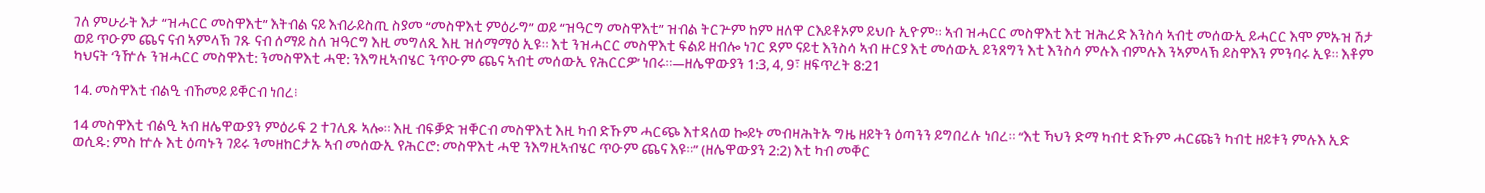ገለ ምሁራት እታ “ዝሓርር መስዋእቲ” እትብል ናይ እብራይስጢ ስያመ “መስዋእቲ ምዕራግ” ወይ “ዝዓርግ መስዋእቲ” ዝብል ትርጕም ከም ዘለዋ ርእይቶኦም ይህቡ ኢዮም። ኣብ ዝሓርር መስዋእቲ እቲ ዝሕረድ እንስሳ ኣብቲ መሰውኢ ይሓርር እሞ ምኡዝ ሽታ ወይ ጥዑም ጨና ናብ ኣምላኽ ገጹ ናብ ሰማይ ስለ ዝዓርግ እዚ መግለጺ እዚ ዝሰማማዕ ኢዩ። እቲ ንዝሓርር መስዋእቲ ፍልይ ዘብሎ ነገር ደም ናይቲ እንስሳ ኣብ ዙርያ እቲ መሰውኢ ይንጸግን እቲ እንስሳ ምሉእ ብምሉእ ንኣምላኽ ይስዋእን ምንባሩ ኢዩ። እቶም ካህናት ‘ንዅሉ ንዝሓርር መስዋእቲ: ንመስዋእቲ ሓዊ: ንእግዚኣብሄር ንጥዑም ጨና ኣብቲ መሰውኢ የሕርርዎ’ ነበሩ።—ዘሌዋውያን 1:3, 4, 9፣ ዘፍጥረት 8:21

14. መስዋእቲ ብልዒ ብኸመይ ይቐርብ ነበረ፧

14 መስዋእቲ ብልዒ ኣብ ዘሌዋውያን ምዕራፍ 2 ተገሊጹ ኣሎ። እዚ ብፍቓድ ዝቐርብ መስዋእቲ እዚ ካብ ድኹም ሓርጭ እተዳለወ ኰይኑ መብዛሕትኡ ግዜ ዘይትን ዕጣንን ይግበረሉ ነበረ። “እቲ ኻህን ድማ ካብቲ ድኹም ሓርጩን ካብቲ ዘይቱን ምሉእ ኢድ ወሲዱ: ምስ ኵሉ እቲ ዕጣኑን ገይሩ ንመዘከርታኡ ኣብ መሰውኢ የሕርሮ: መስዋእቲ ሓዊ ንእግዚኣብሄር ጥዑም ጨና እዩ።” (ዘሌዋውያን 2:2) እቲ ካብ መቐር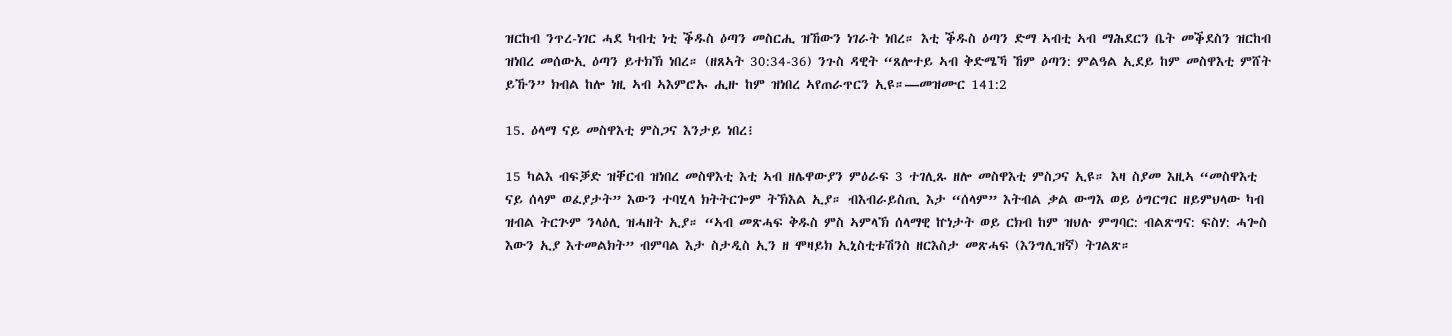ዝርከብ ንጥረ-ነገር ሓደ ካብቲ ነቲ ቕዱስ ዕጣን መስርሒ ዝኸውን ነገራት ነበረ። እቲ ቕዱስ ዕጣን ድማ ኣብቲ ኣብ ማሕደርን ቤት መቕደስን ዝርከብ ዝነበረ መሰውኢ ዕጣን ይተክኽ ነበረ። (ዘጸኣት 30:34-36) ንጉስ ዳዊት “ጸሎተይ ኣብ ቅድሜኻ ኸም ዕጣን: ምልዓል ኢደይ ከም መስዋእቲ ምሸት ይኹን” ክብል ከሎ ነዚ ኣብ ኣእምሮኡ ሒዙ ከም ዝነበረ ኣየጠራጥርን ኢዩ።—መዝሙር 141:2

15. ዕላማ ናይ መስዋእቲ ምስጋና እንታይ ነበረ፧

15 ካልእ ብፍቓድ ዝቐርብ ዝነበረ መስዋእቲ እቲ ኣብ ዘሌዋውያን ምዕራፍ 3 ተገሊጹ ዘሎ መስዋእቲ ምስጋና ኢዩ። እዛ ስያመ እዚኣ “መስዋእቲ ናይ ሰላም ወፈያታት” እውን ተባሂላ ክትትርጐም ትኽእል ኢያ። ብእብራይስጢ እታ “ሰላም” እትብል ቃል ውግእ ወይ ዕግርግር ዘይምህላው ካብ ዝብል ትርጕም ንላዕሊ ዝሓዘት ኢያ። “ኣብ መጽሓፍ ቅዱስ ምስ ኣምላኽ ሰላማዊ ኵነታት ወይ ርክብ ከም ዝህሉ ምግባር: ብልጽግና: ፍስሃ: ሓጐስ እውን ኢያ እተመልክት” ብምባል እታ ስታዲስ ኢን ዘ ሞዛይክ ኢኒስቲቱሽንስ ዘርእስታ መጽሓፍ (እንግሊዝኛ) ትገልጽ።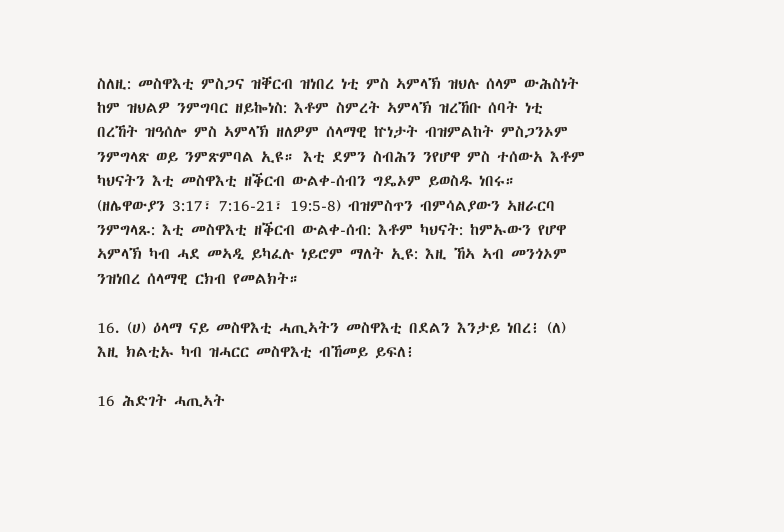ስለዚ: መስዋእቲ ምስጋና ዝቐርብ ዝነበረ ነቲ ምስ ኣምላኽ ዝህሉ ሰላም ውሕስነት ከም ዝህልዎ ንምግባር ዘይኰነስ: እቶም ስምረት ኣምላኽ ዝረኸቡ ሰባት ነቲ በረኸት ዝዓሰሎ ምስ ኣምላኽ ዘለዎም ሰላማዊ ኵነታት ብዝምልከት ምስጋንኦም ንምግላጽ ወይ ንምጽምባል ኢዩ። እቲ ደምን ስብሕን ንየሆዋ ምስ ተሰውአ እቶም ካህናትን እቲ መስዋእቲ ዘቕርብ ውልቀ-ሰብን ግዴኦም ይወስዱ ነበሩ። (ዘሌዋውያን 3:17፣ 7:16-21፣ 19:5-8) ብዝምስጥን ብምሳልያውን ኣዘራርባ ንምግላጹ: እቲ መስዋእቲ ዘቕርብ ውልቀ-ሰብ: እቶም ካህናት: ከምኡውን የሆዋ ኣምላኽ ካብ ሓደ መኣዲ ይካፈሉ ነይሮም ማለት ኢዩ: እዚ ኸኣ ኣብ መንጎኦም ንዝነበረ ሰላማዊ ርክብ የመልክት።

16. (ሀ) ዕላማ ናይ መስዋእቲ ሓጢኣትን መስዋእቲ በደልን እንታይ ነበረ፧ (ለ) እዚ ክልቲኡ ካብ ዝሓርር መስዋእቲ ብኸመይ ይፍለ፧

16 ሕድገት ሓጢኣት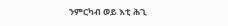ንምርካብ ወይ እቲ ሕጊ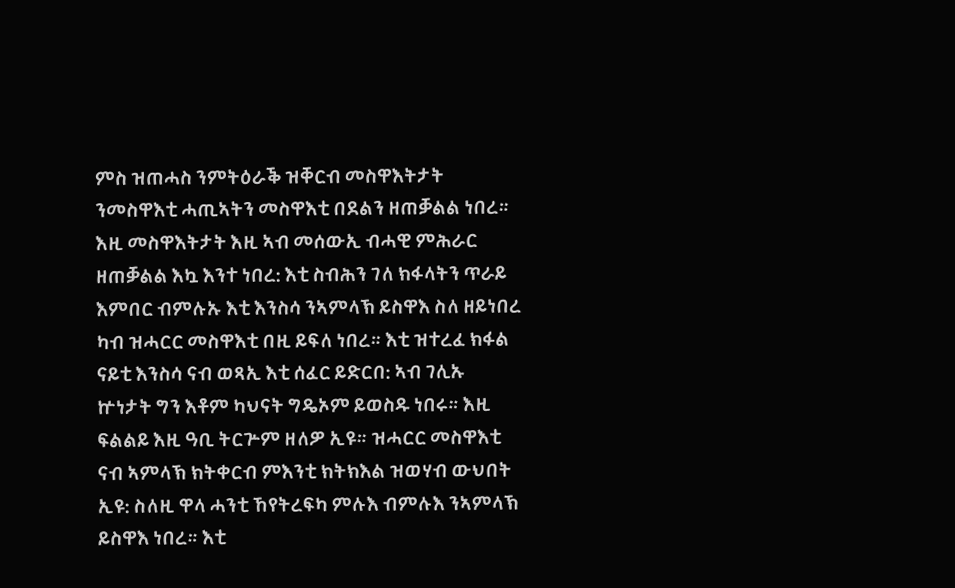ምስ ዝጠሓስ ንምትዕራቕ ዝቐርብ መስዋእትታት ንመስዋእቲ ሓጢኣትን መስዋእቲ በደልን ዘጠቓልል ነበረ። እዚ መስዋእትታት እዚ ኣብ መሰውኢ ብሓዊ ምሕራር ዘጠቓልል እኳ እንተ ነበረ: እቲ ስብሕን ገለ ክፋላትን ጥራይ እምበር ብምሉኡ እቲ እንስሳ ንኣምላኽ ይስዋእ ስለ ዘይነበረ ካብ ዝሓርር መስዋእቲ በዚ ይፍለ ነበረ። እቲ ዝተረፈ ክፋል ናይቲ እንስሳ ናብ ወጻኢ እቲ ሰፈር ይድርበ: ኣብ ገሊኡ ኵነታት ግን እቶም ካህናት ግዴኦም ይወስዱ ነበሩ። እዚ ፍልልይ እዚ ዓቢ ትርጕም ዘለዎ ኢዩ። ዝሓርር መስዋእቲ ናብ ኣምላኽ ክትቀርብ ምእንቲ ክትክእል ዝወሃብ ውህበት ኢዩ: ስለዚ ዋላ ሓንቲ ኸየትረፍካ ምሉእ ብምሉእ ንኣምላኽ ይስዋእ ነበረ። እቲ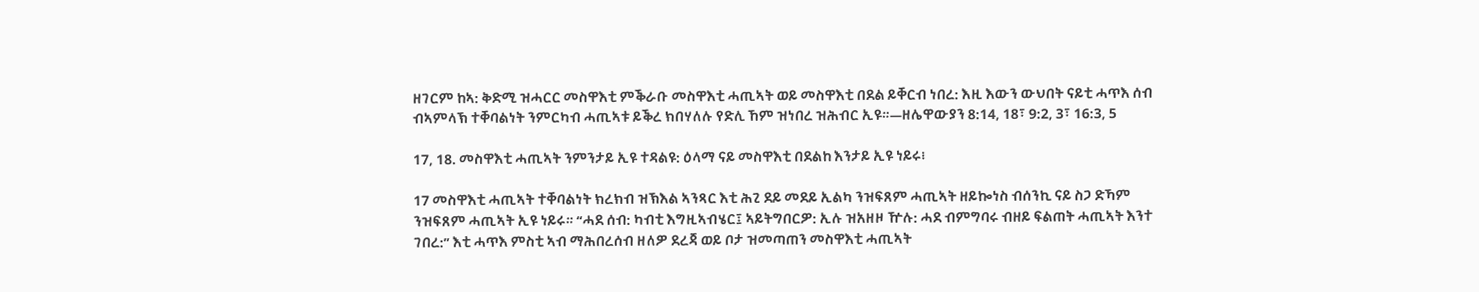ዘገርም ከኣ: ቅድሚ ዝሓርር መስዋእቲ ምቕራቡ መስዋእቲ ሓጢኣት ወይ መስዋእቲ በደል ይቐርብ ነበረ: እዚ እውን ውህበት ናይቲ ሓጥእ ሰብ ብኣምላኽ ተቐባልነት ንምርካብ ሓጢኣቱ ይቕረ ክበሃለሉ የድሊ ኸም ዝነበረ ዝሕብር ኢዩ።—ዘሌዋውያን 8:14, 18፣ 9:2, 3፣ 16:3, 5

17, 18. መስዋእቲ ሓጢኣት ንምንታይ ኢዩ ተዳልዩ: ዕላማ ናይ መስዋእቲ በደልከ እንታይ ኢዩ ነይሩ፧

17 መስዋእቲ ሓጢኣት ተቐባልነት ክረክብ ዝኽእል ኣንጻር እቲ ሕጊ ደይ መደይ ኢልካ ንዝፍጸም ሓጢኣት ዘይኰነስ ብሰንኪ ናይ ስጋ ድኻም ንዝፍጸም ሓጢኣት ኢዩ ነይሩ። “ሓደ ሰብ: ካብቲ እግዚኣብሄር፤ ኣይትግበርዎ: ኢሉ ዝአዘዞ ዅሉ: ሓደ ብምግባሩ ብዘይ ፍልጠት ሓጢኣት እንተ ገበረ:” እቲ ሓጥእ ምስቲ ኣብ ማሕበረሰብ ዘለዎ ደረጃ ወይ ቦታ ዝመጣጠን መስዋእቲ ሓጢኣት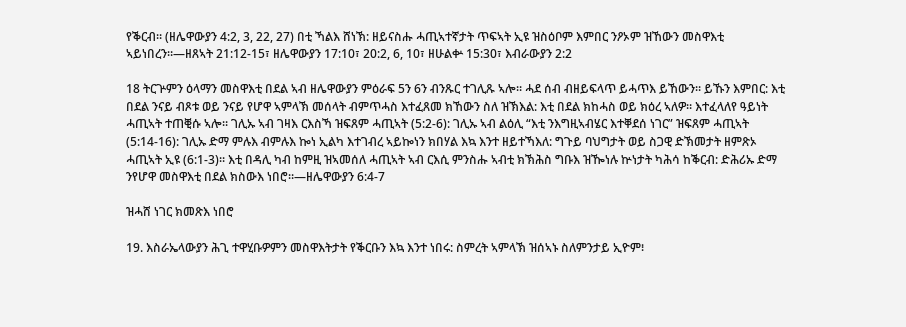የቕርብ። (ዘሌዋውያን 4:2, 3, 22, 27) በቲ ኻልእ ሸነኽ: ዘይናስሑ ሓጢኣተኛታት ጥፍኣት ኢዩ ዝስዕቦም እምበር ንዖኦም ዝኸውን መስዋእቲ ኣይነበረን።—ዘጸኣት 21:12-15፣ ዘሌዋውያን 17:10፣ 20:2, 6, 10፣ ዘሁልቍ 15:30፣ እብራውያን 2:2

18 ትርጕምን ዕላማን መስዋእቲ በደል ኣብ ዘሌዋውያን ምዕራፍ 5ን 6ን ብንጹር ተገሊጹ ኣሎ። ሓደ ሰብ ብዘይፍላጥ ይሓጥእ ይኸውን። ይኹን እምበር: እቲ በደል ንናይ ብጾቱ ወይ ንናይ የሆዋ ኣምላኽ መሰላት ብምጥሓስ እተፈጸመ ክኸውን ስለ ዝኽእል: እቲ በደል ክከሓስ ወይ ክዕረ ኣለዎ። እተፈላለየ ዓይነት ሓጢኣት ተጠቒሱ ኣሎ። ገሊኡ ኣብ ገዛእ ርእስኻ ዝፍጸም ሓጢኣት (5:2-6): ገሊኡ ኣብ ልዕሊ “እቲ ንእግዚኣብሄር እተቐደሰ ነገር” ዝፍጸም ሓጢኣት (5:14-16): ገሊኡ ድማ ምሉእ ብምሉእ ኰነ ኢልካ እተገብረ ኣይኰነን ክበሃል እኳ እንተ ዘይተኻእለ: ግጉይ ባህግታት ወይ ስጋዊ ድኽመታት ዘምጽኦ ሓጢኣት ኢዩ (6:1-3)። እቲ በዳሊ ካብ ከምዚ ዝኣመሰለ ሓጢኣት ኣብ ርእሲ ምንስሑ ኣብቲ ክኽሕስ ግቡእ ዝዀነሉ ኵነታት ካሕሳ ከቕርብ: ድሕሪኡ ድማ ንየሆዋ መስዋእቲ በደል ክስውእ ነበሮ።—ዘሌዋውያን 6:4-7

ዝሓሸ ነገር ክመጽእ ነበሮ

19. እስራኤላውያን ሕጊ ተዋሂቡዎምን መስዋእትታት የቕርቡን እኳ እንተ ነበሩ: ስምረት ኣምላኽ ዝሰኣኑ ስለምንታይ ኢዮም፧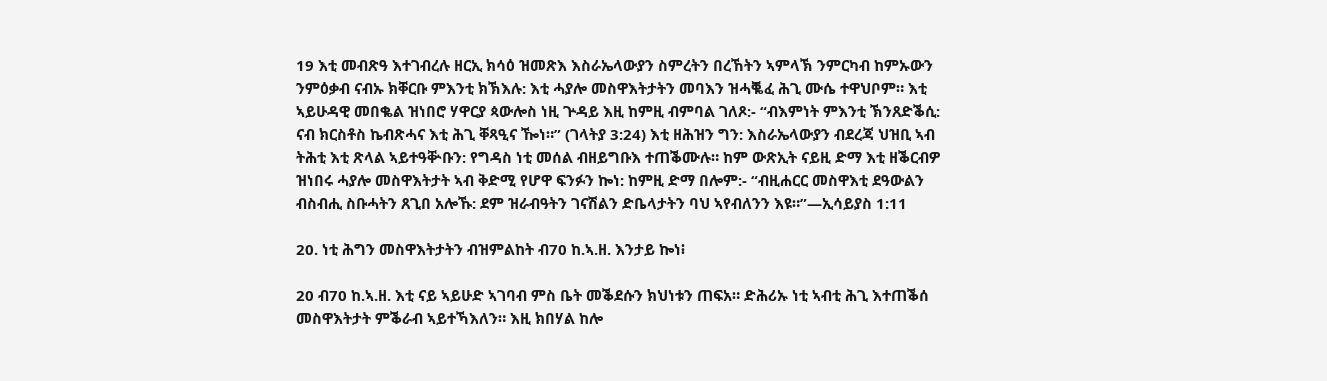19 እቲ መብጽዓ እተገብረሉ ዘርኢ ክሳዕ ዝመጽእ እስራኤላውያን ስምረትን በረኸትን ኣምላኽ ንምርካብ ከምኡውን ንምዕቃብ ናብኡ ክቐርቡ ምእንቲ ክኽእሉ: እቲ ሓያሎ መስዋእትታትን መባእን ዝሓቘፈ ሕጊ ሙሴ ተዋህቦም። እቲ ኣይሁዳዊ መበቈል ዝነበሮ ሃዋርያ ጳውሎስ ነዚ ጕዳይ እዚ ከምዚ ብምባል ገለጾ:- “ብእምነት ምእንቲ ኽንጸድቕሲ: ናብ ክርስቶስ ኬብጽሓና እቲ ሕጊ ቐጻዒና ዀነ።” (ገላትያ 3:24) እቲ ዘሕዝን ግን: እስራኤላውያን ብደረጃ ህዝቢ ኣብ ትሕቲ እቲ ጽላል ኣይተዓቝቡን: የግዳስ ነቲ መሰል ብዘይግቡእ ተጠቕሙሉ። ከም ውጽኢት ናይዚ ድማ እቲ ዘቕርብዎ ዝነበሩ ሓያሎ መስዋእትታት ኣብ ቅድሚ የሆዋ ፍንፉን ኰነ: ከምዚ ድማ በሎም:- “ብዚሐርር መስዋእቲ ደዓውልን ብስብሒ ስቡሓትን ጸጊበ አሎኹ: ደም ዝራብዓትን ገናሽልን ድቤላታትን ባህ ኣየብለንን እዩ።”—ኢሳይያስ 1:11

20. ነቲ ሕግን መስዋእትታትን ብዝምልከት ብ70 ከ.ኣ.ዘ. እንታይ ኰነ፧

20 ብ70 ከ.ኣ.ዘ. እቲ ናይ ኣይሁድ ኣገባብ ምስ ቤት መቕደሱን ክህነቱን ጠፍአ። ድሕሪኡ ነቲ ኣብቲ ሕጊ እተጠቕሰ መስዋእትታት ምቕራብ ኣይተኻእለን። እዚ ክበሃል ከሎ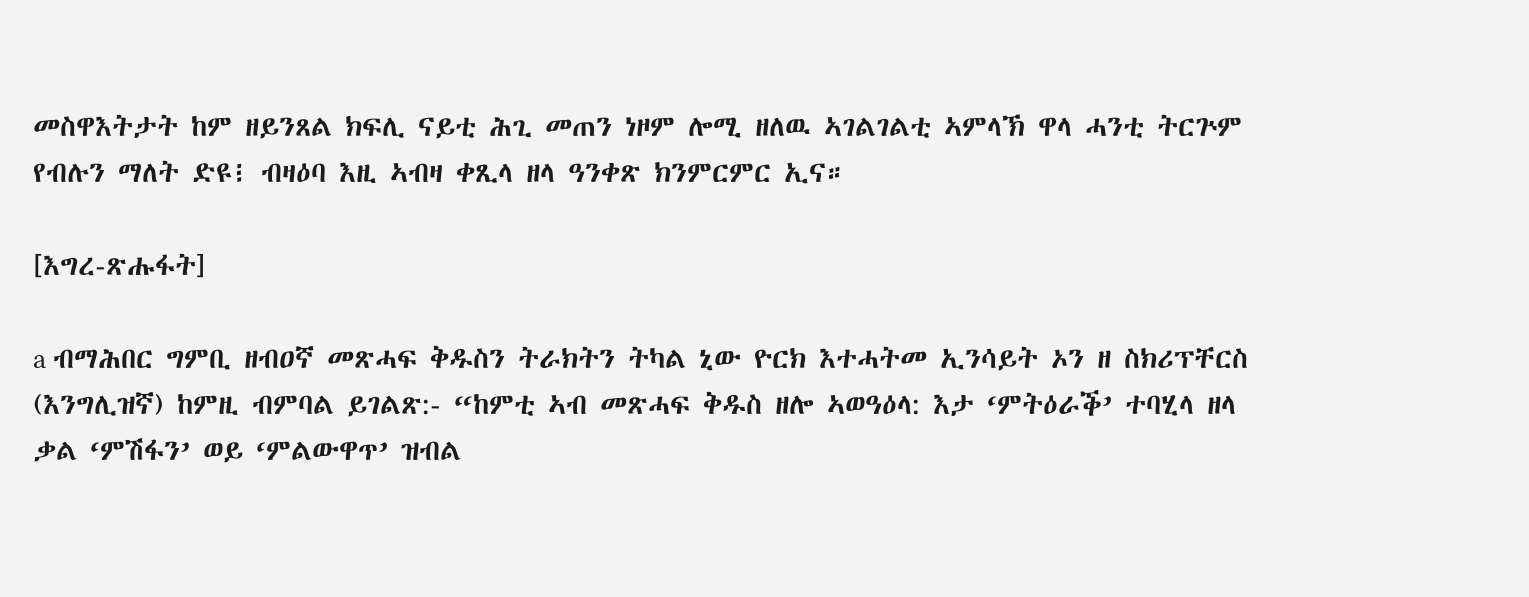መስዋእትታት ከም ዘይንጸል ክፍሊ ናይቲ ሕጊ መጠን ነዞም ሎሚ ዘለዉ ኣገልገልቲ ኣምላኽ ዋላ ሓንቲ ትርጕም የብሉን ማለት ድዩ፧ ብዛዕባ እዚ ኣብዛ ቀጺላ ዘላ ዓንቀጽ ክንምርምር ኢና።

[እግረ-ጽሑፋት]

a ብማሕበር ግምቢ ዘብዐኛ መጽሓፍ ቅዱስን ትራክትን ትካል ኒው ዮርክ እተሓትመ ኢንሳይት ኦን ዘ ስክሪፕቸርስ (እንግሊዝኛ) ከምዚ ብምባል ይገልጽ:- “ከምቲ ኣብ መጽሓፍ ቅዱስ ዘሎ ኣወዓዕላ: እታ ‘ምትዕራቕ’ ተባሂላ ዘላ ቃል ‘ምሽፋን’ ወይ ‘ምልውዋጥ’ ዝብል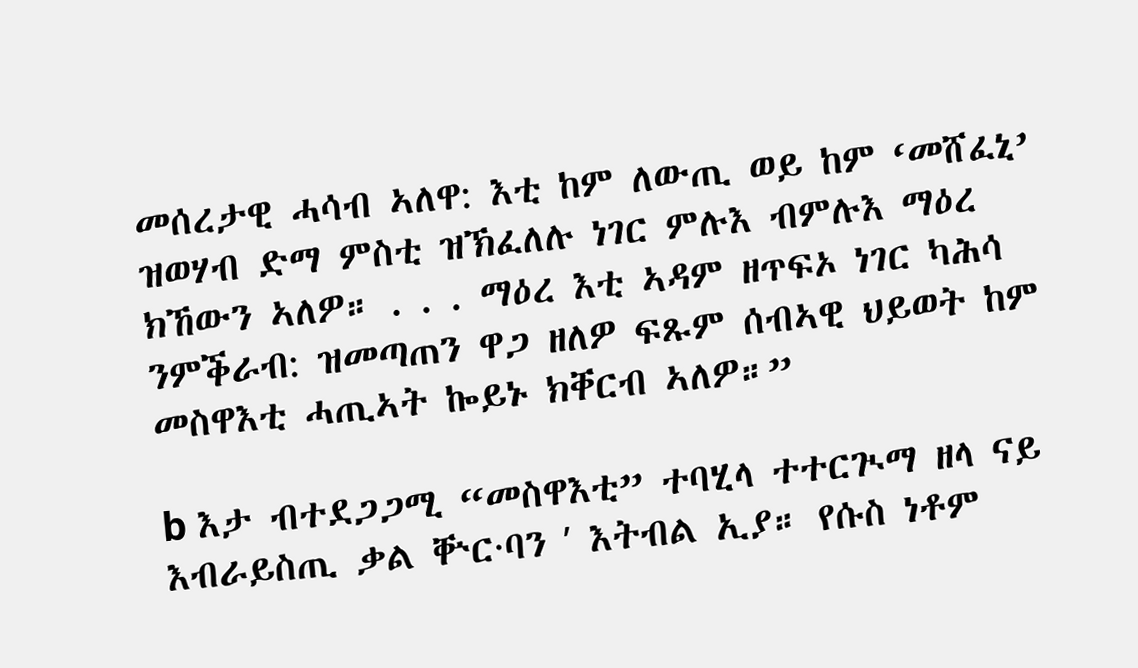መሰረታዊ ሓሳብ ኣለዋ: እቲ ከም ለውጢ ወይ ከም ‘መሸፈኒ’ ዝወሃብ ድማ ምስቲ ዝኽፈለሉ ነገር ምሉእ ብምሉእ ማዕረ ክኸውን ኣለዎ። . . . ማዕረ እቲ ኣዳም ዘጥፍኦ ነገር ካሕሳ ንምቕራብ: ዝመጣጠን ዋጋ ዘለዎ ፍጹም ሰብኣዊ ህይወት ከም መስዋእቲ ሓጢኣት ኰይኑ ክቐርብ ኣለዎ።”

b እታ ብተደጋጋሚ “መስዋእቲ” ተባሂላ ተተርጒማ ዘላ ናይ እብራይስጢ ቃል ቝር·ባን ʹ እትብል ኢያ። የሱስ ነቶም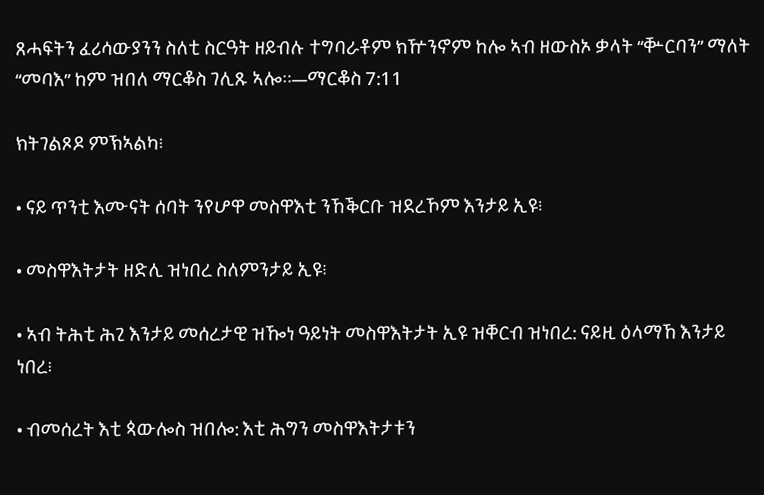ጸሓፍትን ፈሪሳውያንን ስለቲ ስርዓት ዘይብሉ ተግባራቶም ክዅንኖም ከሎ ኣብ ዘውስኦ ቃላት “ቝርባን” ማለት “መባእ” ከም ዝበለ ማርቆስ ገሊጹ ኣሎ።—ማርቆስ 7:11

ክትገልጾዶ ምኽኣልካ፧

• ናይ ጥንቲ እሙናት ሰባት ንየሆዋ መስዋእቲ ንኸቕርቡ ዝደረኾም እንታይ ኢዩ፧

• መስዋእትታት ዘድሊ ዝነበረ ስለምንታይ ኢዩ፧

• ኣብ ትሕቲ ሕጊ እንታይ መሰረታዊ ዝዀነ ዓይነት መስዋእትታት ኢዩ ዝቐርብ ዝነበረ: ናይዚ ዕላማኸ እንታይ ነበረ፧

• ብመሰረት እቲ ጳውሎስ ዝበሎ: እቲ ሕግን መስዋእትታቱን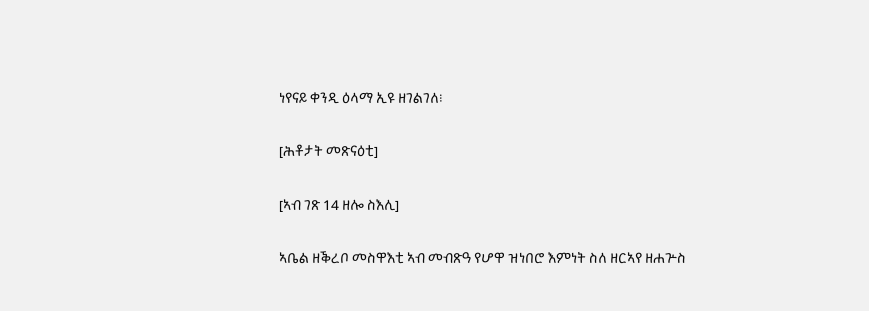ነየናይ ቀንዲ ዕላማ ኢዩ ዘገልገለ፧

[ሕቶታት መጽናዕቲ]

[ኣብ ገጽ 14 ዘሎ ስእሊ]

ኣቤል ዘቕረቦ መስዋእቲ ኣብ መብጽዓ የሆዋ ዝነበሮ እምነት ስለ ዘርኣየ ዘሐጕስ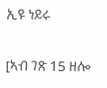ኢዩ ነይሩ

[ኣብ ገጽ 15 ዘሎ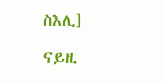ስእሊ]

ናይዚ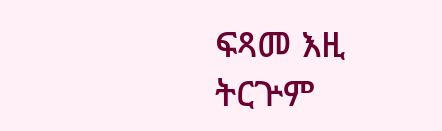ፍጻመ እዚ ትርጕም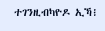ተገንዚብካዮዶ ኢኻ፧